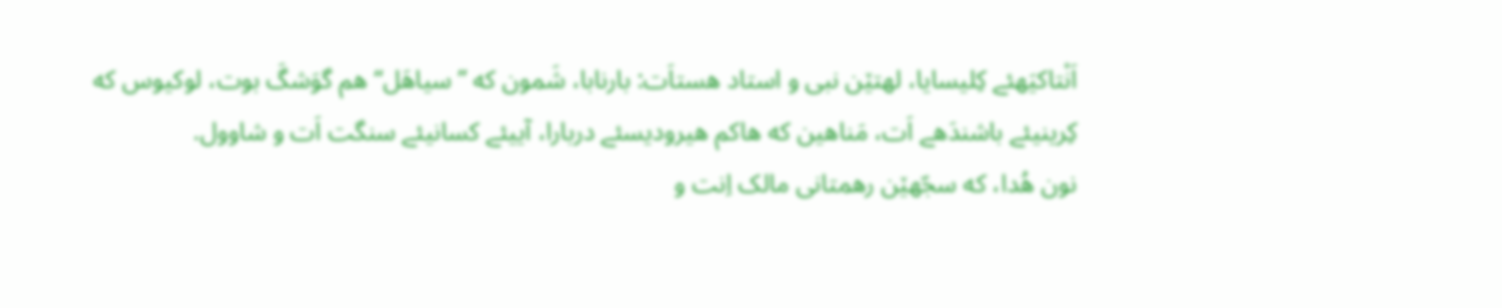اَنْتاکیَهئے کِلیسایا، لهتێن نبی و استاد هستاَت: بارنابا، شَمون که ”سیاهَل“ هم گوَشگَ بوت، لوکیوس که کِرینیئے باشندَهے اَت، مَناهین که هاکم هیرودیسئے دربارا، آییئے کسانیئے سنگت اَت و شاوول.
نون هُدا، که سجّهێن رهمتانی مالک اِنت و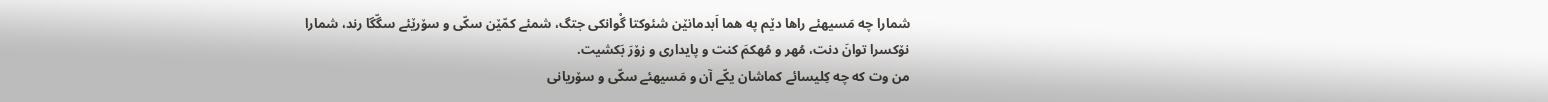شمارا چه مَسیهئے راها دێم په هما اَبدمانێن شئوکتا گْوانکی جتگ، شمئے کمّێن سکّی و سۆرێئے سگّگا رند، شمارا نۆکسرا توانَ دنت، مُهر و مُهکمَ کنت و پایداری و زۆرَ بَکشیت.
من وت که چه کِلیسائے کماشان یکّے آن و مَسیهئے سکّی و سۆریانی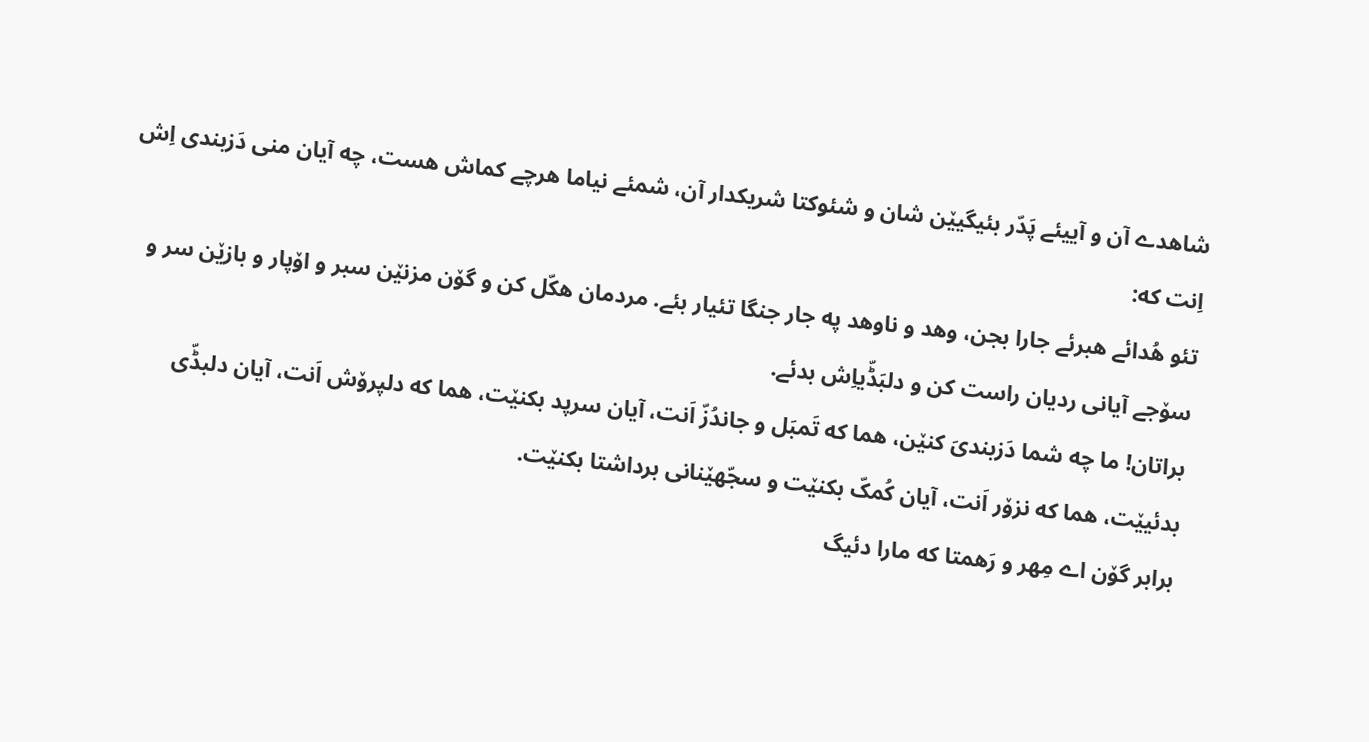شاهدے آن و آییئے پَدّر بئیگیێن شان و شئوکتا شریکدار آن، شمئے نیاما هرچے کماش هست، چه آیان منی دَزبندی اِش اِنت که:
تئو هُدائے هبرئے جارا بجن، وهد و ناوهد په جار جنگا تئیار بئے. مردمان هکّل کن و گۆن مزنێن سبر و اۆپار و بازێن سر و سۆجے آیانی ردیان راست کن و دلبَڈّیاِش بدئے.
براتان! ما چه شما دَزبندیَ کنێن، هما که تَمبَل و جاندُزّ اَنت، آیان سرپد بکنێت، هما که دلپرۆش اَنت، آیان دلبڈّی بدئیێت، هما که نزۆر اَنت، آیان کُمکّ بکنێت و سجّهێنانی برداشتا بکنێت.
برابر گۆن اے مِهر و رَهمتا که مارا دئیگ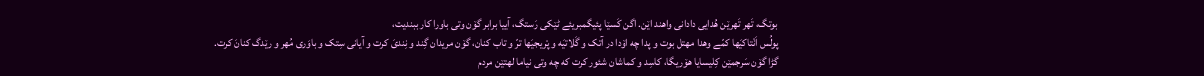بوتگ، تَهر تَهرێن هُدایی دادانی واهند اێن. اگن کَسێا پئیگمبریئے ٹێکی رَستگ، آییا برابر گۆن وتی باورا کار ببندیت،
پولُس اَنْتاکیَها کمّے وهدا مهتل بوت و پدا چه اۆدا در آتک و گَلاتیَه و پْریجیَها ترّ و تاب کنان، گۆن مریدان گِند و نِندیَ کرت و آیانی سِتک و باوَری مُهر و رێدگ کنانَ کرت.
گڑا گۆن سَرجمێن کِلیسایا هۆریگا، کاسِد و کماشان شئور کرت که چه وتی نیاما لهتێن مردم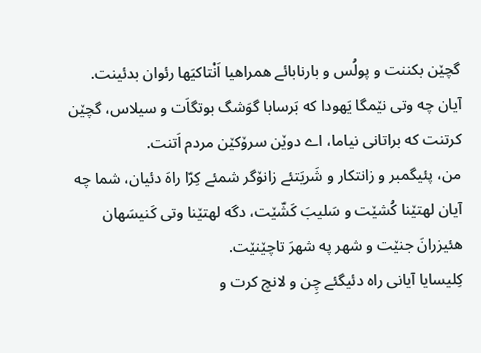گچێن بکننت و پولُس و بارنابائے همراهیا اَنْتاکیَها رئوان بدئینت. آیان چه وتی نێمگا یَهودا که بَرسابا گوَشگ بوتگاَت و سیلاس، گچێن کرتنت که براتانی نیاما، اے دوێن سرۆکێن مردم اَتنت.
من، پئیگمبر و زانتکار و شَریَتئے زانۆگر شمئے کِرّا راهَ دئیان، شما چه آیان لهتێنا کُشێت و سَلیبَ کَشّێت، دگه لهتێنا وتی کَنیسَهان هئیزرانَ جنێت و شهر په شهرَ تاچێنێت.
کِلیسایا آیانی راه دئیگئے چِن و لانچ کرت و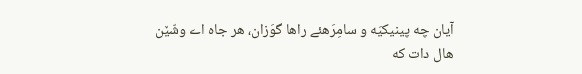آیان چه پینیکیَه و سامِرَهئے راها گوَزان، هر جاه اے وشّێن هال دات که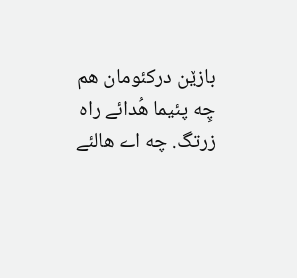بازێن درکئومان هم چِه پئیما هُدائے راه زرتگ. چه اے هالئے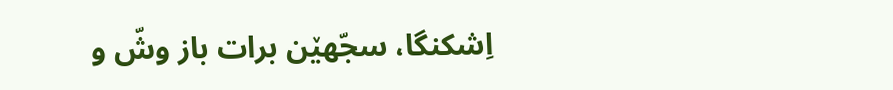اِشکنگا، سجّهێن برات باز وشّ و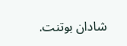شادان بوتنت.